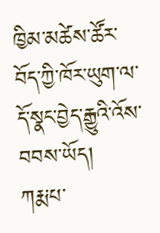ཁྱིམ་མཚེས་ཚོར་བོད་ཀྱི་ཁོར་ཡུག་ལ་དོ་སྣང་བྱེད་རྒྱུའི་འོས་བབས་ཡོད།
ཀརྨ་པ་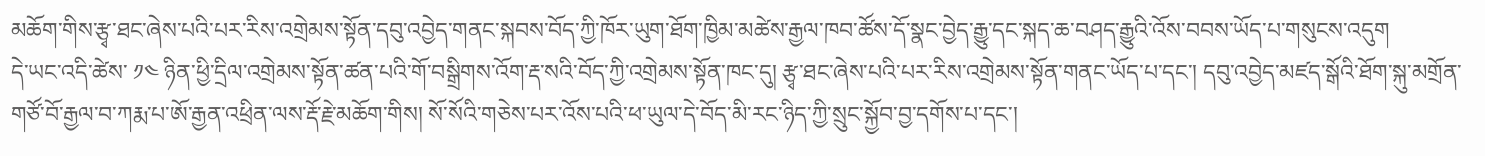མཆོག་གིས་རྩྭ་ཐང་ཞེས་པའི་པར་རིས་འགྲེམས་སྟོན་དབུ་འབྱེད་གནང་སྐབས་བོད་ཀྱི་ཁོར་ཡུག་ཐོག་ཁྱིམ་མཚེས་རྒྱལ་ཁབ་ཚོས་དོ་སྣང་བྱེད་རྒྱུ་དང་སྐད་ཆ་བཤད་རྒྱུའི་འོས་བབས་ཡོད་པ་གསུངས་འདུག
དེ་ཡང་འདི་ཚེས་ ༡༤ ཉིན་ཕྱི་དྲིལ་འགྲེམས་སྟོན་ཚན་པའི་གོ་བསྒྲིགས་འོག་རྡ་སའི་བོད་ཀྱི་འགྲེམས་སྟོན་ཁང་དུ། རྩྭ་ཐང་ཞེས་པའི་པར་རིས་འགྲེམས་སྟོན་གནང་ཡོད་པ་དང་། དབུ་འབྱེད་མཛད་སྒོའི་ཐོག་སྐུ་མགྲོན་གཙོ་བོ་རྒྱལ་བ་ཀརྨ་པ་ཨོ་རྒྱན་འཕྲིན་ལས་རྡོ་རྗེ་མཆོག་གིས། སོ་སོའི་གཅེས་པར་འོས་པའི་ཕ་ཡུལ་དེ་བོད་མི་རང་ཉིད་ཀྱི་སྲུང་སྐྱོབ་བྱ་དགོས་པ་དང་།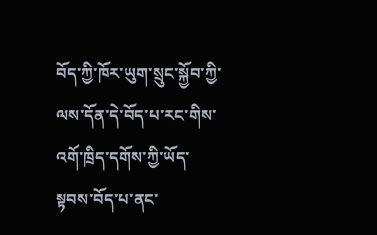བོད་ཀྱི་ཁོར་ཡུག་སྲུང་སྐྱོབ་ཀྱི་ལས་དོན་དེ་བོད་པ་རང་གིས་འགོ་ཁྲིད་དགོས་ཀྱི་ཡོད་སྟབས་བོད་པ་ནང་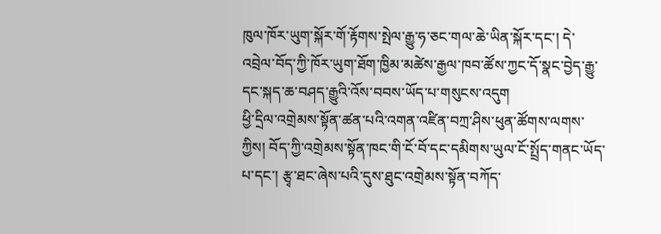ཁུལ་ཁོར་ཡུག་སྐོར་གོ་རྟོགས་སྤེལ་རྒྱུ་ཧ་ཅང་གལ་ཆེ་ཡིན་སྐོར་དང་། དེ་འབྲེལ་བོད་ཀྱི་ཁོར་ཡུག་ཐོག་ཁྱིམ་མཚེས་རྒྱལ་ཁབ་ཚོས་ཀྱང་དོ་སྣང་བྱེད་རྒྱུ་དང་སྐད་ཆ་བཤད་རྒྱུའི་འོས་བབས་ཡོད་པ་གསུངས་འདུག
ཕྱི་དྲིལ་འགྲེམས་སྟོན་ཚན་པའི་འགན་འཛིན་བཀྲ་ཤིས་ཕུན་ཚོགས་ལགས་ཀྱིས། བོད་ཀྱི་འགྲེམས་སྟོན་ཁང་གི་ངོ་བོ་དང་དམིགས་ཡུལ་ངོ་སྤྲོད་གནང་ཡོད་པ་དང་། རྩྭ་ཐང་ཞེས་པའི་དུས་ཐུང་འགྲེམས་སྟོན་བཀོད་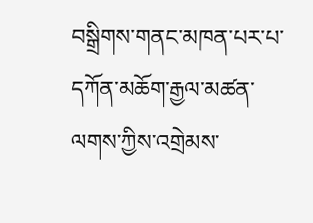བསྒྲིགས་གནང་མཁན་པར་པ་དཀོན་མཆོག་རྒྱལ་མཚན་ལགས་ཀྱིས་འགྲེམས་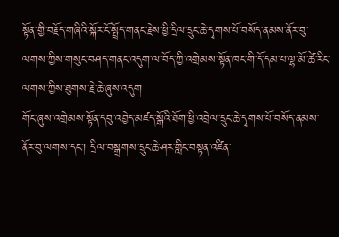སྟོན་གྱི་བརྗོད་གཞིའི་སྐོར་ངོ་སྤྲོད་གནང་རྗེས་ཕྱི་དྲིལ་དྲུང་ཆེ་དྭགས་པོ་བསོད་ནམས་ནོར་བུ་ལགས་ཀྱིས་གསུང་བཤད་གནང་འདུག་ལ་བོད་ཀྱི་འགྲེམས་སྟོན་ཁང་གི་དོ་དམ་པ་ལྷ་མོ་ཚེ་རིང་ལགས་ཀྱིས་ཐུགས་རྗེ་ཆེ་ཞུས་འདུག
གོང་ཞུས་འགྲེམས་སྟོན་དབུ་འབྱེད་མཛད་སྒོའི་ཐོག་ཕྱི་འབྲེལ་དྲུང་ཆེ་དྭགས་པོ་བསོད་ནམས་ནོར་བུ་ལགས་དང་། དྲིལ་བསྒྲགས་དྲུང་ཆེ་ཤར་གླིང་བསྟན་འཛིན་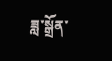ཟླ་སྒྲོན་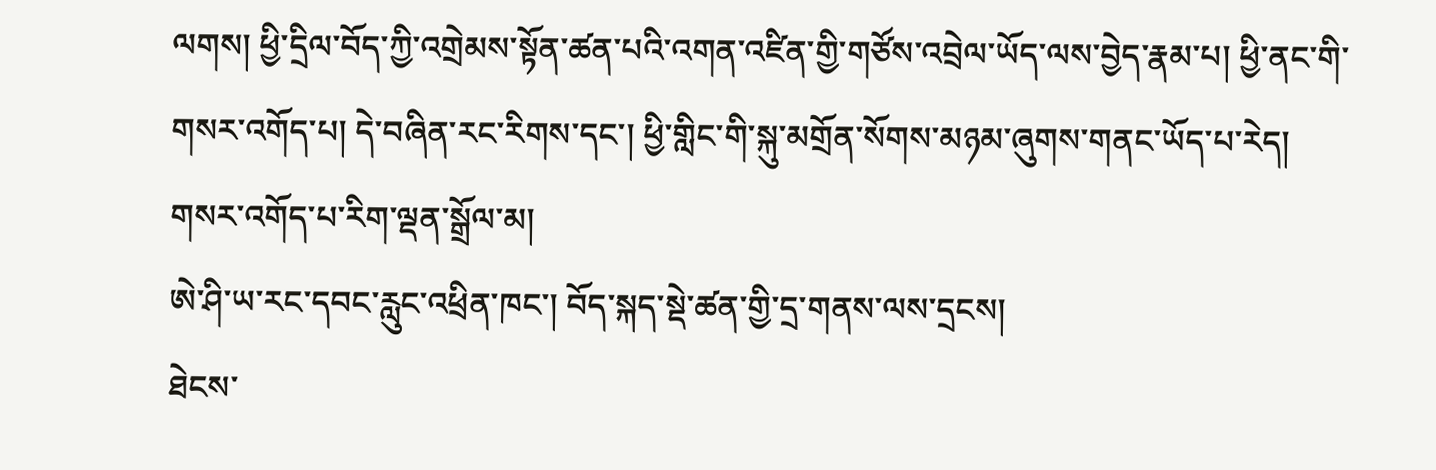ལགས། ཕྱི་དྲིལ་བོད་ཀྱི་འགྲེམས་སྟོན་ཚན་པའི་འགན་འཛིན་གྱི་གཙོས་འབྲེལ་ཡོད་ལས་བྱེད་རྣམ་པ། ཕྱི་ནང་གི་གསར་འགོད་པ། དེ་བཞིན་རང་རིགས་དང་། ཕྱི་གླིང་གི་སྐུ་མགྲོན་སོགས་མཉམ་ཞུགས་གནང་ཡོད་པ་རེད།
གསར་འགོད་པ་རིག་ལྡན་སྒྲོལ་མ།
ཨེ་ཤི་ཡ་རང་དབང་རླུང་འཕྲིན་ཁང་། བོད་སྐད་སྡེ་ཚན་གྱི་དྲ་གནས་ལས་དྲངས།
ཐེངས་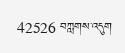42526 བཀླགས་འདུག